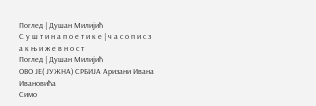Поглед | Душан Милијић
С у ш т и н а п о е т и к е | ч а с о п и с з а к њ и ж е в н о с т
Поглед | Душан Милијић
ОВО ЈЕ( ЈУЖНА) СРБИЈА Аризани Ивана Ивановића
Симо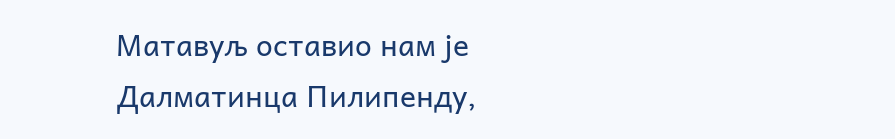Матавуљ оставио нам је Далматинца Пилипенду,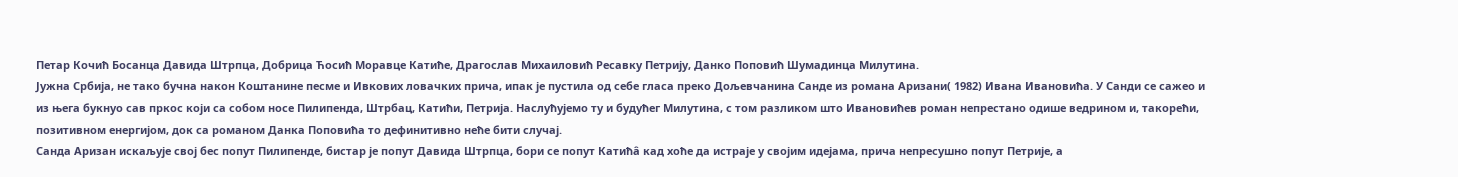Петар Кочић Босанца Давида Штрпца, Добрица Ћосић Моравце Катиће, Драгослав Михаиловић Ресавку Петрију, Данко Поповић Шумадинца Милутина.
Јужна Србија, не тако бучна након Коштанине песме и Ивкових ловачких прича, ипак је пустила од себе гласа преко Дољевчанина Санде из романа Аризани( 1982) Ивана Ивановића. У Санди се сажео и из њега букнуо сав пркос који са собом носе Пилипенда, Штрбац, Катићи, Петрија. Наслућујемо ту и будућег Милутина, с том разликом што Ивановићев роман непрестано одише ведрином и, такорећи, позитивном енергијом, док са романом Данка Поповића то дефинитивно неће бити случај.
Санда Аризан искаљује свој бес попут Пилипенде, бистар је попут Давида Штрпца, бори се попут Катићâ кад хоће да истраје у својим идејама, прича непресушно попут Петрије, а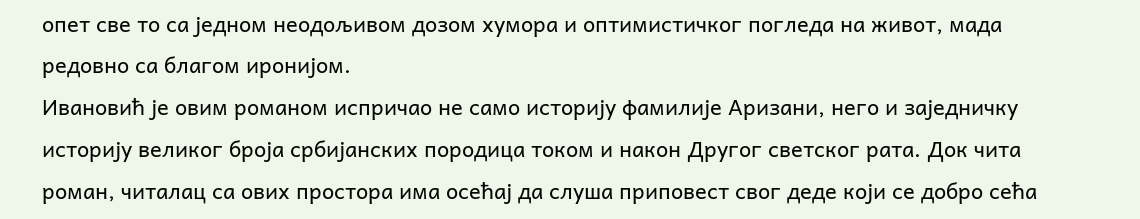опет све то са једном неодољивом дозом хумора и оптимистичког погледа на живот, мада редовно са благом иронијом.
Ивановић је овим романом испричао не само историју фамилије Аризани, него и заједничку историју великог броја србијанских породица током и након Другог светског рата. Док чита роман, читалац са ових простора има осећај да слуша приповест свог деде који се добро сећа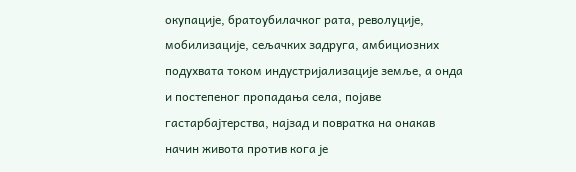окупације, братоубилачког рата, револуције, мобилизације, сељачких задруга, амбициозних подухвата током индустријализације земље, а онда и постепеног пропадања села, појаве гастарбајтерства, најзад и повратка на онакав начин живота против кога је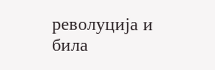револуција и била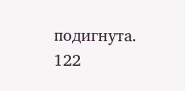подигнута.
122